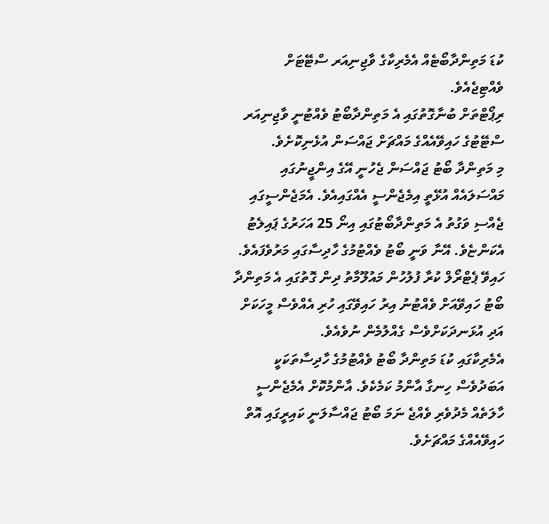ކުޑަ މަތިންދާބޯޓެއް އެމެރިކާގެ ވާޖިނިއަރ ސްޓޭޓަށް ވެއްޓިޖެއެވެ.
ރިޕޯޓްތަށް ބުނާގޮތުގައި އެ މަތިންދާބޯޓު ވެއްޓުނީ ވާޖިނިއަރ ސްޓޭޓުގެ ހައިވޭއެއްގެ މައްޗަށް ޖައްސަން އުޅެނިކޮށެވެ.
މި މަތިންދާ ބޯޓު ޖައްސަން ޖެހުނީ އޭގެ އިންޖީނުގައި މައްސަލައެއް އުޅޭތީ އިމެޖެންސީ އެއްގައިއެވެ. އެމަޖެންސީގައި ޖެއްސި ވަގުތު އެ މަތިންދާބޯޓުގައި އިނޯ 25 އަހަރުގެ ޕައިލެޓު އެކަންޏެވެ. އޭނާ ވަނީ ބޯޓު ވެއްޓުމުގެ ހާދިސާގައި މަރުވެފައެވެ.
ހައިވޭ ޕެޓްރޯލް ކުރާ ފުލުހުން މައުލޫމާތު ދިން ގޮތުގައި އެ މަތިންދާ ބޯޓު ހައިވޭއަށް ވެއްޓުނު އިރު ހައިވޭގައި ހުރި އެއްވެސް މީހަކަށް އަދި އުޅަނދަކަށްވެސް ގެއްލުމެން ނުވެއެވެ.
އެމެރިކާގައި ކުޑަ މަތިންދާ ބޯޓު ވެއްޓުމުގެ ހާދިސާތަކަކީ އަބަދުވެސް ހިނގާ އާންމު ކަމެކެވެ. އާންމުކޮށް އެމެޖެންސީ ހާލަތެއް މެދުވެރި ވެއްޖެ ނަމަ ބޯޓު ޖައްސާލަނީ ކައިރީގައި އޮތް ހައިވޭއެއްގެ މައްޗަށެވެ.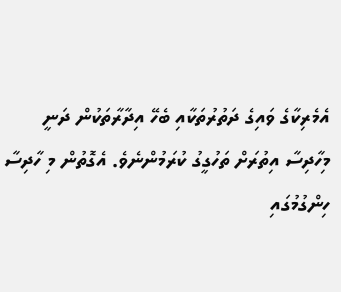އެމެރިކާގެ ވައިގެ ދަތުރުތަކާއި ބެހޭ އިދާރާތަކުން ދަނީ މިހާދިސާ އިތުރަށް ތަހުގީގު ކުރަމުންނެވެ. އެގޮތުން މި ހާދިސާ ހިންގުމުގައި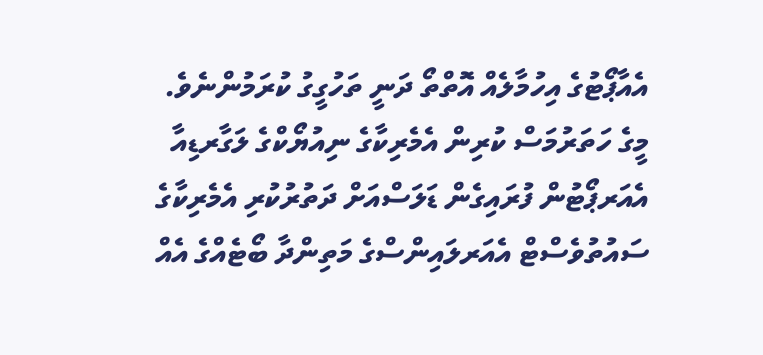އެއާޕޯޓުގެ އިހުމާލެއް އޮތްތޯ ދަނީ ތަހުގީގު ކުރަމުންނެވެ.
މީގެ ހަތަރުމަސް ކުރިން އެމެރިކާގެ ނިއުޔޯކްގެ ލަގާރޑިއާ އެއަރޕޯޓުން ފުރައިގެން ޑަލަސްއަށް ދަތުރުކުރި އެމެރިކާގެ ސައުތުވެސްޓް އެއަރލައިންސްގެ މަތިންދާ ބޯޓެއްގެ އެއް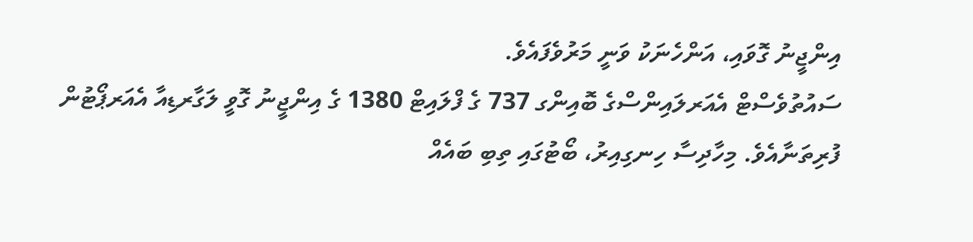އިންޖީނު ގޮވައި، އަންހެނަކު ވަނީ މަރުވެފައެވެ.
ސައުތުވެސްޓް އެއަރލައިންސްގެ ބޮއިންގ 737 ގެ ފްލައިޓް 1380 ގެ އިންޖީނު ގޮވީ ލަގާރޑިއާ އެއަރޕޯޓުން ފުރިތަނާއެވެ. މިހާދިސާ ހިނގިއިރު، ބޯޓުގައި ތިބި ބައެއް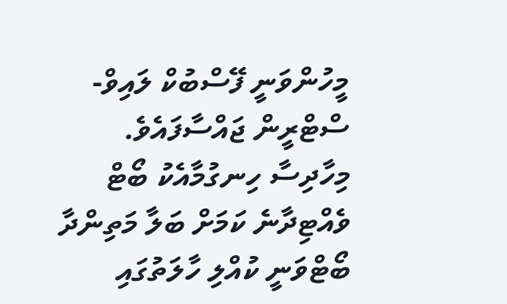މީހުންވަނީ ފޭސްބުކް ލައިވް-ސްޓްރީން ޖައްސާފައެވެ.
މިހާދިސާ ހިނގުމާއެކު ބޯޓް ވެއްޓިދާނެ ކަމަށް ބަލާ މަތިންދާ ބޯޓްވަނީ ކުއްލި ހާލަތުގައި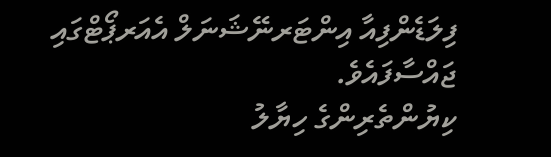ފިލަޑެންފިއާ އިންޓަރނޭޝަނަލް އެއަރޕޯޓްގައި ޖައްސާފައެވެ.
ކިޔުންތެރިންގެ ހިޔާލު